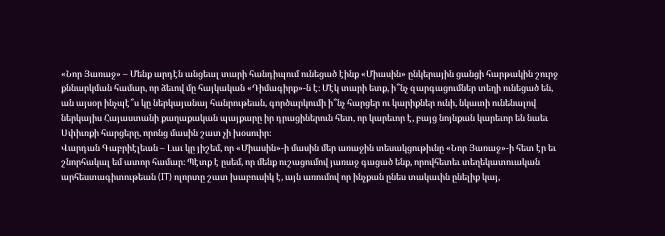«Նոր Յառաջ» – Մենք արդէն անցեալ տարի հանդիպում ունեցած էինք «Միասին» ընկերային ցանցի հարթակին շուրջ քննարկման համար, որ ձեւով մը հայկական «Դիմագիրք»-ն է։ Մէկ տարի ետք, ի՞նչ զարգացումներ տեղի ունեցած են, ան այսօր ինչպէ՞ս կը ներկայանայ հանրութեան, գործարկումի ի՞նչ հարցեր ու կարիքներ ունի, նկատի ունենալով ներկայիս Հայաստանի քաղաքական պայքարը իր դրացիներուն հետ, որ կարեւոր է, բայց նոյնքան կարեւոր են նաեւ Սփիւռքի հարցերը, որոնց մասին շատ չի խօսուիր։
Վարդան Գաբրիէլեան – Լաւ կը յիշեմ, որ «Միասին»-ի մասին մեր առաջին տեսակցութիւնը «Նոր Յառաջ»-ի հետ էր եւ շնորհակալ եմ ատոր համար։ Պէտք է ըսեմ, որ մենք ուշացումով յառաջ գացած ենք, որովհետեւ տեղեկատուական արհեստագիտութեան (IT) ոլորտը շատ խաբուսիկ է, այն առումով որ ինչքան ընես տակաւին ընելիք կայ,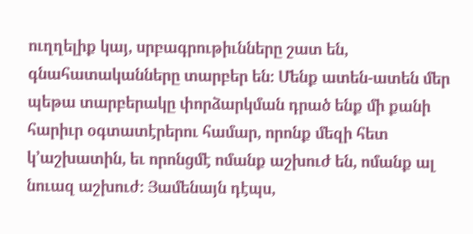ուղղելիք կայ, սրբագրութիւնները շատ են, գնահատականները տարբեր են։ Մենք ատեն-ատեն մեր պեթա տարբերակը փորձարկման դրած ենք մի քանի հարիւր օգտատէրերու համար, որոնք մեզի հետ կ՚աշխատին, եւ որոնցմէ ոմանք աշխուժ են, ոմանք ալ նուազ աշխուժ։ Յամենայն դէպս,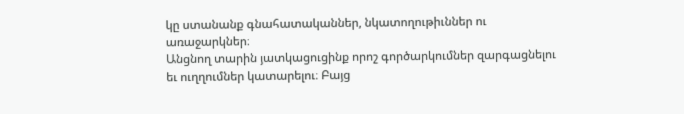կը ստանանք գնահատականներ, նկատողութիւններ ու առաջարկներ։
Անցնող տարին յատկացուցինք որոշ գործարկումներ զարգացնելու եւ ուղղումներ կատարելու։ Բայց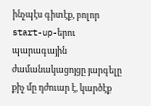ինչպէս գիտէք, բոլոր start-up-երու պարագային ժամանակացոյցը յարգելը քիչ մը դժուար է, կարծէք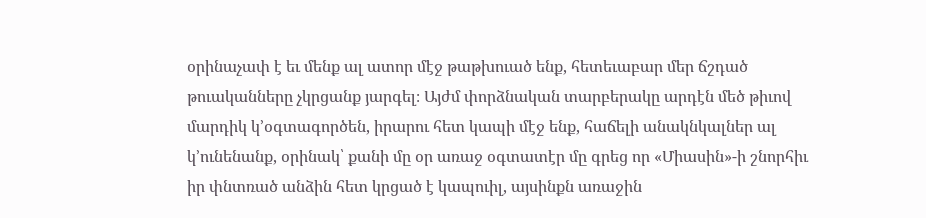օրինաչափ է եւ մենք ալ ատոր մէջ թաթխուած ենք, հետեւաբար մեր ճշդած թուականները չկրցանք յարգել։ Այժմ փորձնական տարբերակը արդէն մեծ թիւով մարդիկ կ՚օգտագործեն, իրարու հետ կապի մէջ ենք, հաճելի անակնկալներ ալ կ՚ունենանք, օրինակ՝ քանի մը օր առաջ օգտատէր մը գրեց որ «Միասին»-ի շնորհիւ իր փնտռած անձին հետ կրցած է կապուիլ, այսինքն առաջին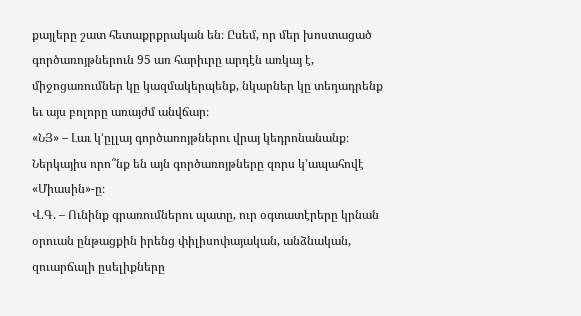քայլերը շատ հետաքրքրական են։ Ըսեմ, որ մեր խոստացած գործառոյթներուն 95 առ հարիւրը արդէն առկայ է, միջոցառումներ կը կազմակերպենք, նկարներ կը տեղադրենք եւ այս բոլորը առայժմ անվճար։
«ՆՅ» – Լաւ կ՚ըլլայ գործառոյթներու վրայ կեդրոնանանք։ Ներկայիս որո՞նք են այն գործառոյթները զորս կ՚ապահովէ «Միասին»-ը։
Վ.Գ. – Ունինք գրառումներու պատը, ուր օգտատէրերը կրնան օրուան ընթացքին իրենց փիլիսոփայական, անձնական, զուարճալի ըսելիքները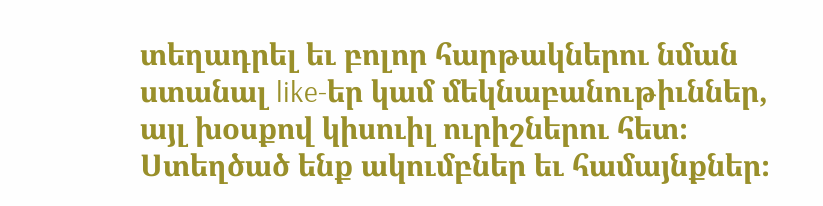տեղադրել եւ բոլոր հարթակներու նման ստանալ like-եր կամ մեկնաբանութիւններ, այլ խօսքով կիսուիլ ուրիշներու հետ։ Ստեղծած ենք ակումբներ եւ համայնքներ։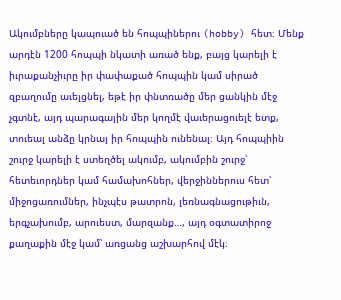Ակումբները կապուած են հոպպիներու (hobby) հետ։ Մենք արդէն 1200 հոպպի նկատի առած ենք, բայց կարելի է իւրաքանչիւրը իր փափաքած հոպպին կամ սիրած զբաղումը աւելցնել, եթէ իր փնտռածը մեր ցանկին մէջ չգտնէ, այդ պարագային մեր կողմէ վաւերացուելէ ետք, տուեալ անձը կրնայ իր հոպպին ունենալ։ Այդ հոպպիին շուրջ կարելի է ստեղծել ակումբ, ակումբին շուրջ՝ հետեւորդներ կամ համախոհներ, վերջիններուս հետ՝ միջոցառումներ, ինչպէս թատրոն, լեռնագնացութիւն, երգչախումբ, արուեստ, մարզանք…, այդ օգտատիրոջ քաղաքին մէջ կամ՝ առցանց աշխարհով մէկ։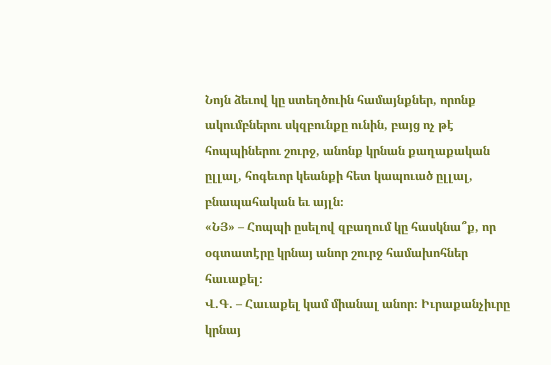Նոյն ձեւով կը ստեղծուին համայնքներ, որոնք ակումբներու սկզբունքը ունին, բայց ոչ թէ հոպպիներու շուրջ, անոնք կրնան քաղաքական ըլլալ, հոգեւոր կեանքի հետ կապուած ըլլալ, բնապահական եւ այլն։
«ՆՅ» – Հոպպի ըսելով զբաղում կը հասկնա՞ք, որ օգտատէրը կրնայ անոր շուրջ համախոհներ հաւաքել։
Վ.Գ. – Հաւաքել կամ միանալ անոր։ Իւրաքանչիւրը կրնայ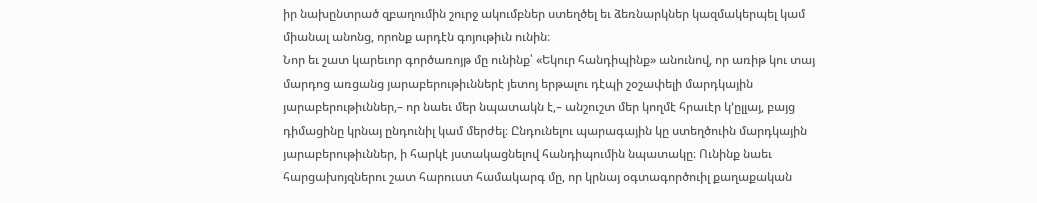իր նախընտրած զբաղումին շուրջ ակումբներ ստեղծել եւ ձեռնարկներ կազմակերպել կամ միանալ անոնց, որոնք արդէն գոյութիւն ունին։
Նոր եւ շատ կարեւոր գործառոյթ մը ունինք՝ «Եկուր հանդիպինք» անունով, որ առիթ կու տայ մարդոց առցանց յարաբերութիւններէ յետոյ երթալու դէպի շօշափելի մարդկային յարաբերութիւններ,– որ նաեւ մեր նպատակն է,– անշուշտ մեր կողմէ հրաւէր կ՚ըլլայ, բայց դիմացինը կրնայ ընդունիլ կամ մերժել։ Ընդունելու պարագային կը ստեղծուին մարդկային յարաբերութիւններ, ի հարկէ յստակացնելով հանդիպումին նպատակը։ Ունինք նաեւ հարցախոյզներու շատ հարուստ համակարգ մը, որ կրնայ օգտագործուիլ քաղաքական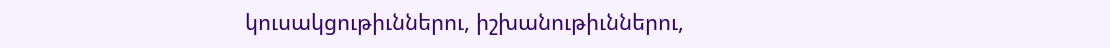կուսակցութիւններու, իշխանութիւններու,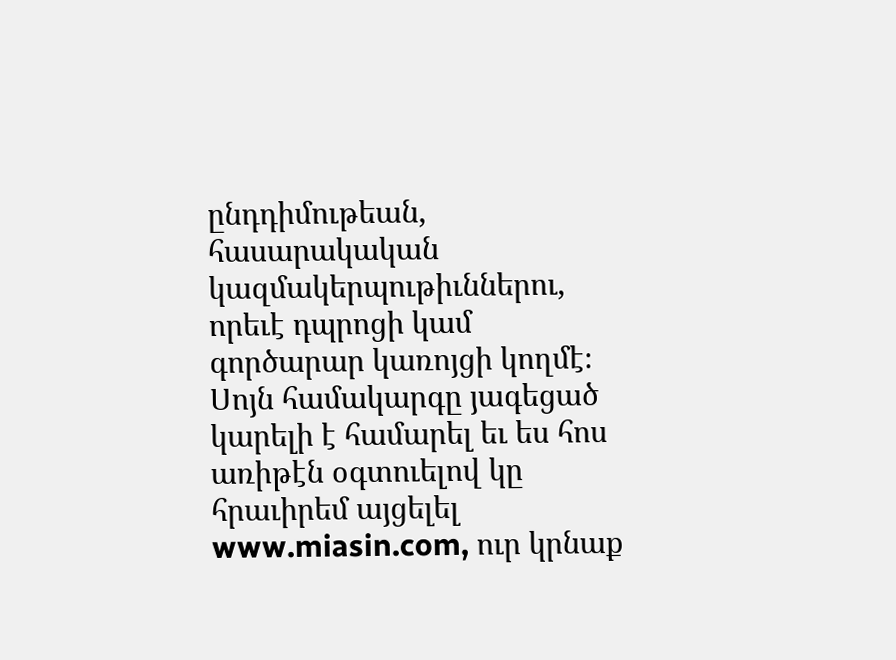ընդդիմութեան, հասարակական կազմակերպութիւններու, որեւէ դպրոցի կամ գործարար կառոյցի կողմէ։ Սոյն համակարգը յագեցած կարելի է համարել եւ ես հոս առիթէն օգտուելով կը հրաւիրեմ այցելել www.miasin.com, ուր կրնաք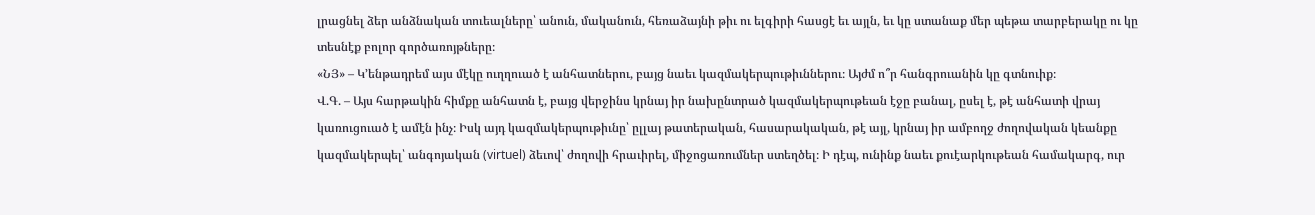լրացնել ձեր անձնական տուեալները՝ անուն, մականուն, հեռաձայնի թիւ ու ելգիրի հասցէ եւ այլն, եւ կը ստանաք մեր պեթա տարբերակը ու կը տեսնէք բոլոր գործառոյթները։
«ՆՅ» – Կ՚ենթադրեմ այս մէկը ուղղուած է անհատներու, բայց նաեւ կազմակերպութիւններու։ Այժմ ո՞ր հանգրուանին կը գտնուիք։
Վ.Գ. – Այս հարթակին հիմքը անհատն է, բայց վերջինս կրնայ իր նախընտրած կազմակերպութեան էջը բանալ, ըսել է, թէ անհատի վրայ կառուցուած է ամէն ինչ։ Իսկ այդ կազմակերպութիւնը՝ ըլլայ թատերական, հասարակական, թէ այլ, կրնայ իր ամբողջ ժողովական կեանքը կազմակերպել՝ անգոյական (virtuel) ձեւով՝ ժողովի հրաւիրել, միջոցառումներ ստեղծել։ Ի դէպ, ունինք նաեւ քուէարկութեան համակարգ, ուր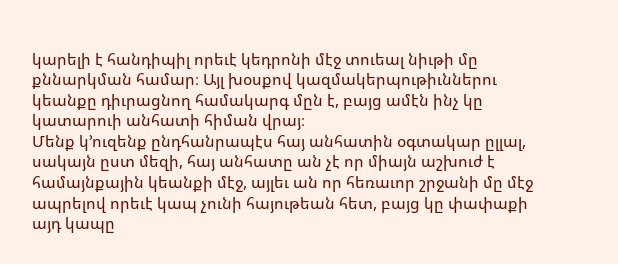կարելի է հանդիպիլ որեւէ կեդրոնի մէջ տուեալ նիւթի մը քննարկման համար։ Այլ խօսքով կազմակերպութիւններու կեանքը դիւրացնող համակարգ մըն է, բայց ամէն ինչ կը կատարուի անհատի հիման վրայ։
Մենք կ՚ուզենք ընդհանրապէս հայ անհատին օգտակար ըլլալ, սակայն ըստ մեզի, հայ անհատը ան չէ որ միայն աշխուժ է համայնքային կեանքի մէջ, այլեւ ան որ հեռաւոր շրջանի մը մէջ ապրելով որեւէ կապ չունի հայութեան հետ, բայց կը փափաքի այդ կապը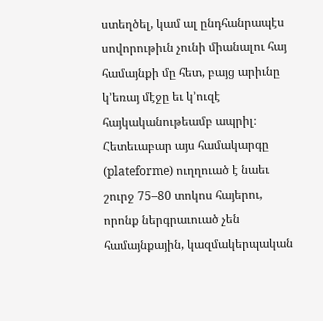ստեղծել, կամ ալ ընդհանրապէս սովորութիւն չունի միանալու հայ համայնքի մը հետ, բայց արիւնը կ՚եռայ մէջը եւ կ՚ուզէ հայկականութեամբ ապրիլ։ Հետեւաբար այս համակարգը (plateforme) ուղղուած է նաեւ շուրջ 75–80 տոկոս հայերու, որոնք ներգրաւուած չեն համայնքային, կազմակերպական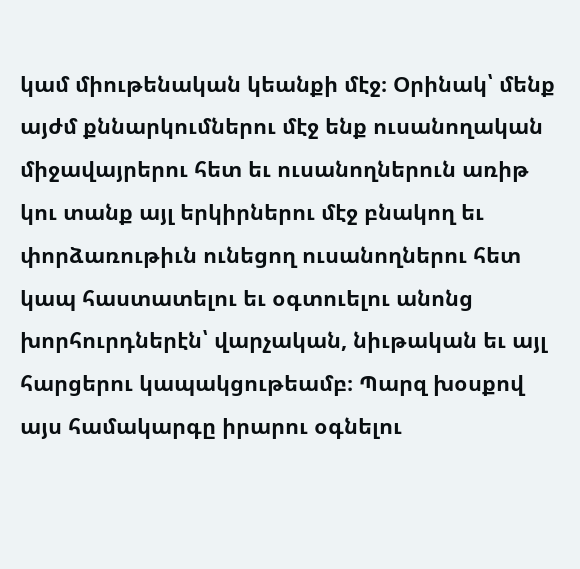կամ միութենական կեանքի մէջ։ Օրինակ՝ մենք այժմ քննարկումներու մէջ ենք ուսանողական միջավայրերու հետ եւ ուսանողներուն առիթ կու տանք այլ երկիրներու մէջ բնակող եւ փորձառութիւն ունեցող ուսանողներու հետ կապ հաստատելու եւ օգտուելու անոնց խորհուրդներէն՝ վարչական, նիւթական եւ այլ հարցերու կապակցութեամբ։ Պարզ խօսքով այս համակարգը իրարու օգնելու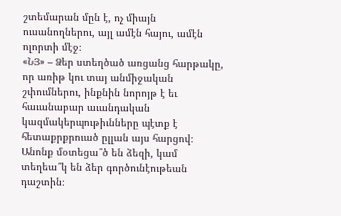շտեմարան մըն է, ոչ միայն ուսանողներու, այլ ամէն հայու, ամէն ոլորտի մէջ։
«ՆՅ» – Ձեր ստեղծած առցանց հարթակը, որ առիթ կու տայ անմիջական շփումներու, ինքնին նորոյթ է եւ հաւանաբար աւանդական կազմակերպութիւնները պէտք է հետաքրքրուած ըլլան այս հարցով։ Անոնք մօտեցա՞ծ են ձեզի, կամ տեղեա՞կ են ձեր գործունէութեան դաշտին։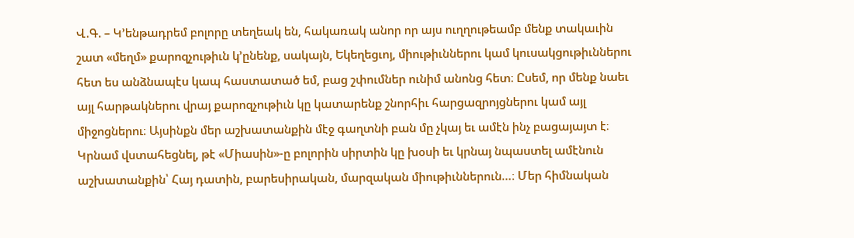Վ.Գ. – Կ՚ենթադրեմ բոլորը տեղեակ են, հակառակ անոր որ այս ուղղութեամբ մենք տակաւին շատ «մեղմ» քարոզչութիւն կ՚ընենք, սակայն, Եկեղեցւոյ, միութիւններու կամ կուսակցութիւններու հետ ես անձնապէս կապ հաստատած եմ, բաց շփումներ ունիմ անոնց հետ։ Ըսեմ, որ մենք նաեւ այլ հարթակներու վրայ քարոզչութիւն կը կատարենք շնորհիւ հարցազրոյցներու կամ այլ միջոցներու։ Այսինքն մեր աշխատանքին մէջ գաղտնի բան մը չկայ եւ ամէն ինչ բացայայտ է։ Կրնամ վստահեցնել, թէ «Միասին»-ը բոլորին սիրտին կը խօսի եւ կրնայ նպաստել ամէնուն աշխատանքին՝ Հայ դատին, բարեսիրական, մարզական միութիւններուն…։ Մեր հիմնական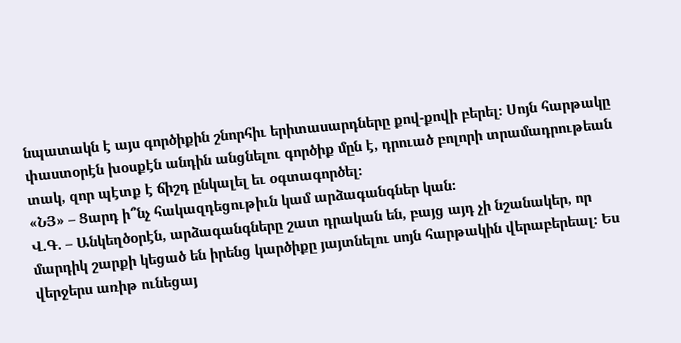նպատակն է այս գործիքին շնորհիւ երիտասարդները քով-քովի բերել։ Սոյն հարթակը փաստօրէն խօսքէն անդին անցնելու գործիք մըն է, դրուած բոլորի տրամադրութեան տակ, զոր պէտք է ճիշդ ընկալել եւ օգտագործել։
«ՆՅ» – Ցարդ ի՞նչ հակազդեցութիւն կամ արձագանգներ կան։
Վ.Գ. – Անկեղծօրէն, արձագանգները շատ դրական են, բայց այդ չի նշանակեր, որ մարդիկ շարքի կեցած են իրենց կարծիքը յայտնելու սոյն հարթակին վերաբերեալ։ Ես վերջերս առիթ ունեցայ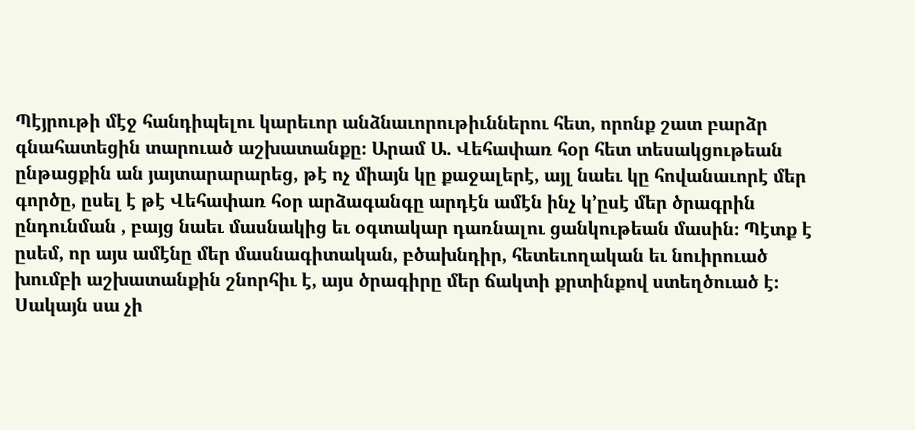Պէյրութի մէջ հանդիպելու կարեւոր անձնաւորութիւններու հետ, որոնք շատ բարձր գնահատեցին տարուած աշխատանքը։ Արամ Ա. Վեհափառ հօր հետ տեսակցութեան ընթացքին ան յայտարարարեց, թէ ոչ միայն կը քաջալերէ, այլ նաեւ կը հովանաւորէ մեր գործը, ըսել է թէ Վեհափառ հօր արձագանգը արդէն ամէն ինչ կ՚ըսէ մեր ծրագրին ընդունման , բայց նաեւ մասնակից եւ օգտակար դառնալու ցանկութեան մասին։ Պէտք է ըսեմ, որ այս ամէնը մեր մասնագիտական, բծախնդիր, հետեւողական եւ նուիրուած խումբի աշխատանքին շնորհիւ է, այս ծրագիրը մեր ճակտի քրտինքով ստեղծուած է։ Սակայն սա չի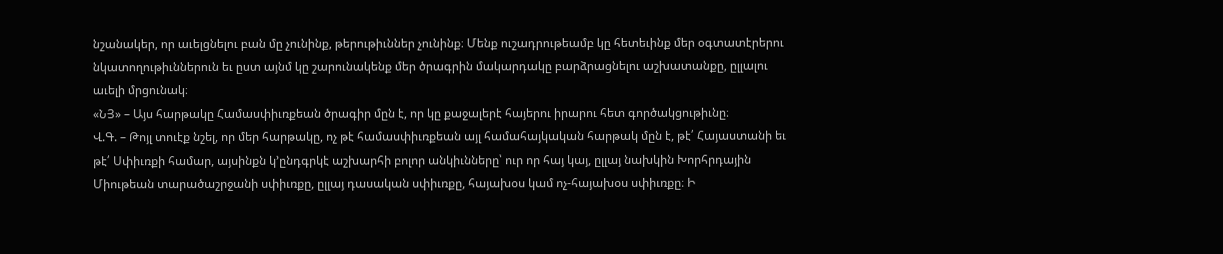նշանակեր, որ աւելցնելու բան մը չունինք, թերութիւններ չունինք։ Մենք ուշադրութեամբ կը հետեւինք մեր օգտատէրերու նկատողութիւններուն եւ ըստ այնմ կը շարունակենք մեր ծրագրին մակարդակը բարձրացնելու աշխատանքը, ըլլալու աւելի մրցունակ։
«ՆՅ» – Այս հարթակը Համասփիւռքեան ծրագիր մըն է, որ կը քաջալերէ հայերու իրարու հետ գործակցութիւնը։
Վ.Գ. – Թոյլ տուէք նշել, որ մեր հարթակը, ոչ թէ համասփիւռքեան այլ համահայկական հարթակ մըն է, թէ՛ Հայաստանի եւ թէ՛ Սփիւռքի համար, այսինքն կ՚ընդգրկէ աշխարհի բոլոր անկիւնները՝ ուր որ հայ կայ, ըլլայ նախկին Խորհրդային Միութեան տարածաշրջանի սփիւռքը, ըլլայ դասական սփիւռքը, հայախօս կամ ոչ-հայախօս սփիւռքը։ Ի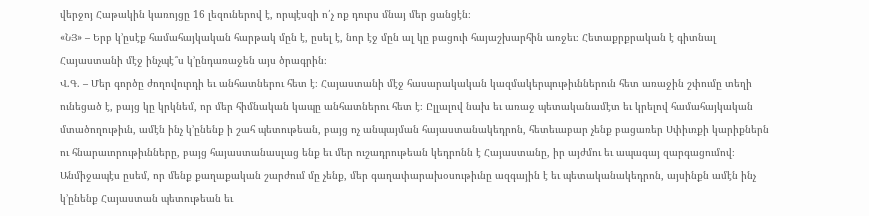վերջոյ Հաթակին կառոյցը 16 լեզուներով է, որպէսզի ո՛չ ոք դուրս մնայ մեր ցանցէն։
«ՆՅ» – Երբ կ՚ըսէք համահայկական հարթակ մըն է, ըսել է, նոր էջ մըն ալ կը բացուի հայաշխարհին առջեւ։ Հետաքրքրական է գիտնալ Հայաստանի մէջ ինչպէ՞ս կ՚ընդառաջեն այս ծրագրին։
Վ.Գ. – Մեր գործը ժողովուրդի եւ անհատներու հետ է։ Հայաստանի մէջ հասարակական կազմակերպութիւններուն հետ առաջին շփումը տեղի ունեցած է, բայց կը կրկնեմ, որ մեր հիմնական կապը անհատներու հետ է։ Ըլլալով նախ եւ առաջ պետականամէտ եւ կրելով համահայկական մտածողութիւն, ամէն ինչ կ՚ընենք ի շահ պետութեան, բայց ոչ անպայման հայաստանակեդրոն, հետեւաբար չենք բացառեր Սփիւռքի կարիքներն ու հնարաւորութիւնները, բայց հայաստանասլաց ենք եւ մեր ուշադրութեան կեդրոնն է Հայաստանը, իր այժմու եւ ապագայ զարգացումով։ Անմիջապէս ըսեմ, որ մենք քաղաքական շարժում մը չենք, մեր գաղափարախօսութիւնը ազգային է եւ պետականակեդրոն, այսինքն ամէն ինչ կ՚ընենք Հայաստան պետութեան եւ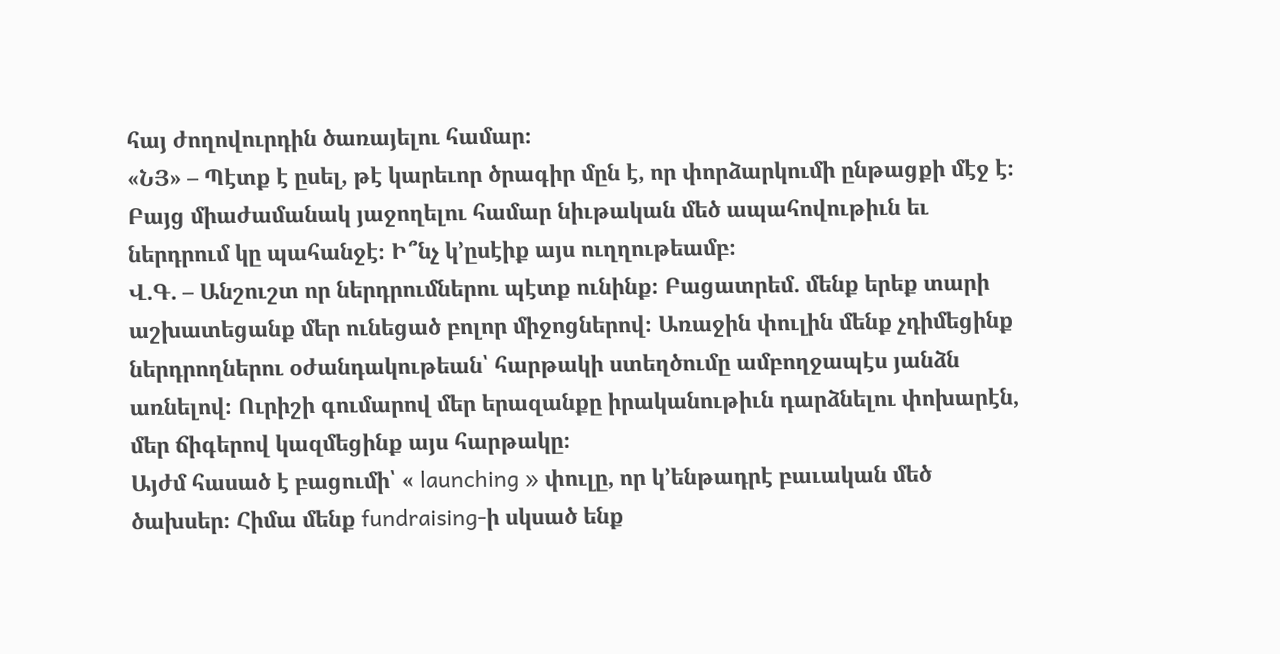հայ ժողովուրդին ծառայելու համար։
«ՆՅ» – Պէտք է ըսել, թէ կարեւոր ծրագիր մըն է, որ փորձարկումի ընթացքի մէջ է։ Բայց միաժամանակ յաջողելու համար նիւթական մեծ ապահովութիւն եւ ներդրում կը պահանջէ։ Ի՞նչ կ՚ըսէիք այս ուղղութեամբ։
Վ.Գ. – Անշուշտ որ ներդրումներու պէտք ունինք։ Բացատրեմ. մենք երեք տարի աշխատեցանք մեր ունեցած բոլոր միջոցներով։ Առաջին փուլին մենք չդիմեցինք ներդրողներու օժանդակութեան՝ հարթակի ստեղծումը ամբողջապէս յանձն առնելով։ Ուրիշի գումարով մեր երազանքը իրականութիւն դարձնելու փոխարէն, մեր ճիգերով կազմեցինք այս հարթակը։
Այժմ հասած է բացումի՝ « launching » փուլը, որ կ՚ենթադրէ բաւական մեծ ծախսեր։ Հիմա մենք fundraising-ի սկսած ենք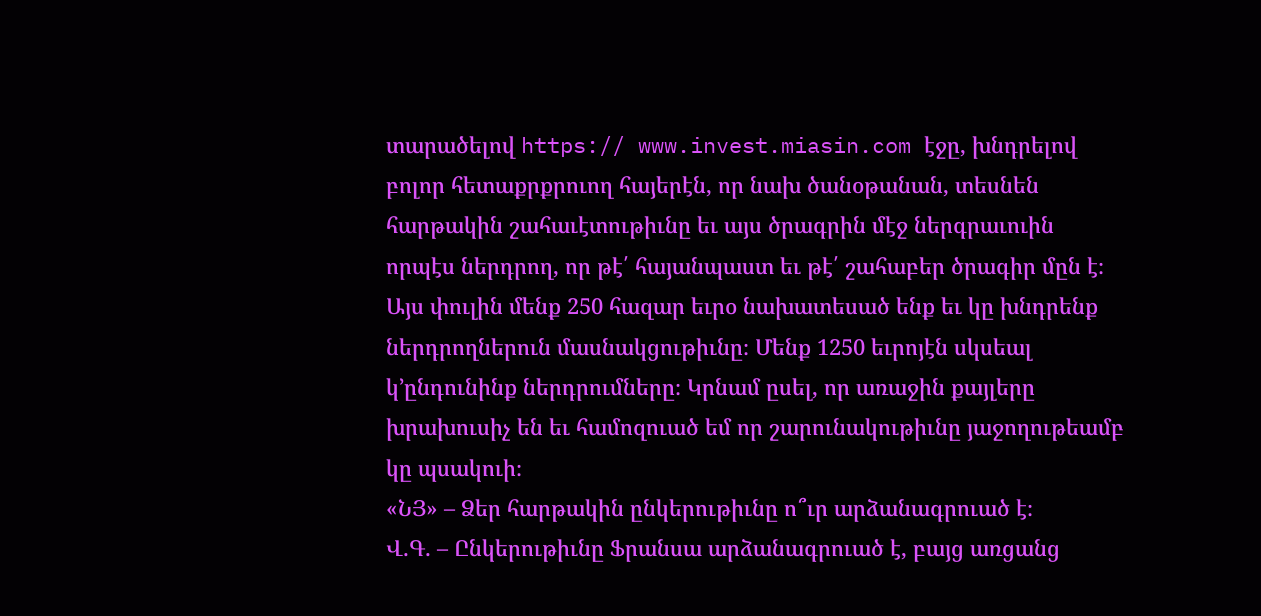տարածելով https:// www.invest.miasin.com էջը, խնդրելով բոլոր հետաքրքրուող հայերէն, որ նախ ծանօթանան, տեսնեն հարթակին շահաւէտութիւնը եւ այս ծրագրին մէջ ներգրաւուին որպէս ներդրող, որ թէ՛ հայանպաստ եւ թէ՛ շահաբեր ծրագիր մըն է։ Այս փուլին մենք 250 հազար եւրօ նախատեսած ենք եւ կը խնդրենք ներդրողներուն մասնակցութիւնը։ Մենք 1250 եւրոյէն սկսեալ կ՚ընդունինք ներդրումները։ Կրնամ ըսել, որ առաջին քայլերը խրախուսիչ են եւ համոզուած եմ որ շարունակութիւնը յաջողութեամբ կը պսակուի։
«ՆՅ» – Ձեր հարթակին ընկերութիւնը ո՞ւր արձանագրուած է։
Վ.Գ. – Ընկերութիւնը Ֆրանսա արձանագրուած է, բայց առցանց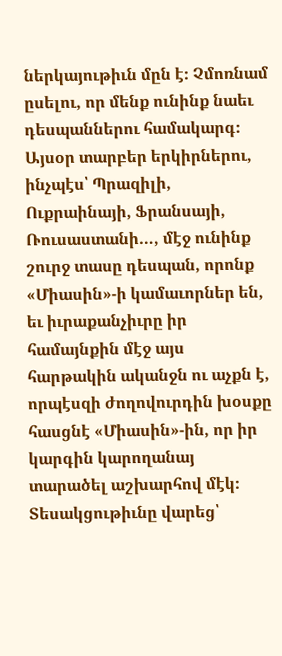ներկայութիւն մըն է։ Չմոռնամ ըսելու, որ մենք ունինք նաեւ դեսպաններու համակարգ։ Այսօր տարբեր երկիրներու, ինչպէս՝ Պրազիլի, Ուքրաինայի, Ֆրանսայի, Ռուսաստանի…, մէջ ունինք շուրջ տասը դեսպան, որոնք «Միասին»-ի կամաւորներ են, եւ իւրաքանչիւրը իր համայնքին մէջ այս հարթակին ականջն ու աչքն է, որպէսզի ժողովուրդին խօսքը հասցնէ «Միասին»-ին, որ իր կարգին կարողանայ տարածել աշխարհով մէկ։
Տեսակցութիւնը վարեց՝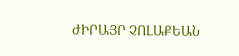ԺԻՐԱՅՐ ՉՈԼԱՔԵԱՆ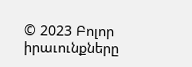© 2023 Բոլոր իրաւունքները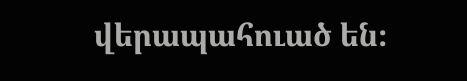վերապահուած են։